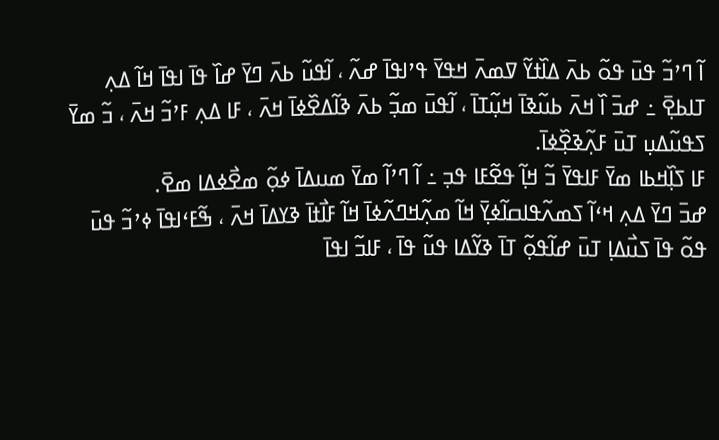ߊ߬ ߣߴߏ߬ ߟߎ߫ ߟߋ߬ ߕߍ߫ ߡߊ߰ߙߌ߬ ߜߘߍ߫ ߞߟߌ߫ ߟߴߊߟߊ߫ ߝߍ߬ ، ߊ߬ߟߎ߬ ߕߍ߫ ߣߌ߫ ߝߊ߰ ߟߊ߫ ߊߟߊ߫ ߞߊ߬ ߡߍ߲ ߠߊߕߐ߲߫ ߸ ߝߏ߫ ߊ߰ ߞߍ߫ ߕߎ߬ߢߊ߫ ߞߎ߲߬ߠߊ߫ ، ߊ߬ߟߎ߫ ߘߏ߲߬ ߕߍ߫ ߢߊ߬ߡߐ߰ߦߊ߫ ߞߍ߫ ، ߓߊ ߡߍ߲ ߓߴߏ߬ ߞߍ߫ ، ߏ߬ ߘߌ߫ ߖߟߎ߬ߡߎ߲ ߠߎ߫ ߓߍ߲߬ߢߐ߲߰ߦߊ߫.
ߓߊ ߖߊ߲߰ߞߕߊ ߘߌ߫ ߓߊߟߌ߫ ߏ߬ ߞߊ߲߬ ߟߐ߬ߓߊ ߟߏ߲ ߸ ߊ߬ ߣߴߊ߬ ߘߌ߫ ߘߎߡߊ߫ ߦߋ߲߬ ߘߐ߯ߦߡߊ ߘߐ߫.
ߝߏ߫ ߣߌ߫ ߡߍ߲ ߞߵߊ߬ ߖߘߍ߬ߟߊߛߊ߬ߦߌ߲߫ ߞߊ߬ ߘߍ߲߬ߞߣߍ߬ߦߊ߫ ߞߊ߬ ߓߊ߯ߙߊ߫ ߢߌߡߊ߫ ߞߍ߫ ، ߒ߬ߓߵߊߟߊ߫ ߦߴߏ߬ ߟߎ߫ ߟߋ߬ ߟߊ߫ ߖߎ߯ߡߊ߲ ߠߎ߫ ߝߊ߬ߟߋ߲߬ ߠߊ߫ ߢߌ߬ߡߊ ߟߎ߬ ߟߊ߫ ، ߓߊߏ߬ ߊߟߊ߫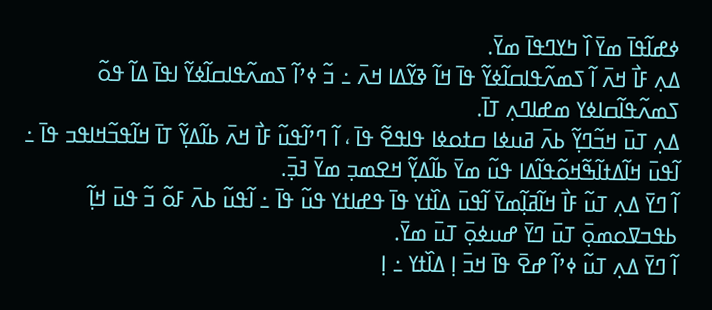ߦߝߊ߬ߟߊ߫ ߘߌ߫ ߊ߰ ߤߌߣߟߊ߫ ߘߌ߫.
ߡߍ߲ ߓߊ߯ ߞߍ߫ ߊ߬ ߖߘߍ߬ߟߊߛߊ߬ߦߌ߬ ߟߊ߫ ߞߊ߬ ߢߌ߬ߡߊ ߞߍ߫ ߸ ߏ߬ ߦߴߊ߬ ߖߘߍ߬ߟߊߛߊ߬ߦߌ߬ ߊߟߊ߫ ߡߊ߬ ߟߋ߬ ߖߘߍ߬ߟߊ߬ߛߊߦߌ ߘߝߊߣߍ߲ ߠߊ߫.
ߡߍ߲ ߠߎ߫ ߞߏ߬ߣߌ߲߬ ߕߍ߫ ߥߎߦߊ ߛߙߋߦߊ ߟߊߟߐ߬ ߟߊ߫ ، ߊ߬ ߣߴߊ߬ߟߎ߬ ߓߊ߯ ߞߍ߫ ߕߊ߬ߡߌ߲߬ ߠߊ߫ ߞߊ߬ߟߏ߬ߞߊߟߏ ߟߊ߫ ߸ ߊ߬ߟߎ߫ ߞߊ߬ߡߙߊ߬ߒ߬ߞߋ߬ߟߊ߬ߡߊ ߟߎ߬ ߘߌ߫ ߕߊ߬ߡߌ߲߬ ߞߐߘߏ߲ ߘߌ߫ ߔߏ߲߫.
ߊ߬ ߣߌ߫ ߡߍ߲ ߠߎ߬ ߓߊ߯ ߞߊ߬ߥߊ߲߬ߘߌ߫ ߊ߬ߟߎ߫ ߡߊ߰ߙߌ ߟߊ߫ ߟߝߊߙߌ ߟߎ߬ ߟߊ߫ ߸ ߊ߬ߟߎ߬ ߕߍ߫ ߓߋ߬ ߏ߬ ߟߎ߫ ߞߊ߲߬ ߕߟߏߜߋߘߋ߲߫ ߠߎ߫ ߣߌ߫ ߝߎߦߋ߲߫ ߠߎ߫ ߘߌ߫.
ߊ߬ ߣߌ߫ ߡߍ߲ ߠߎ߬ ߦߴߊ߬ ߝߐ߫ ߟߊ߫ ߞߏ߫ ߊ߲ ߡߊ߰ߙߌ ߸ ߊ߲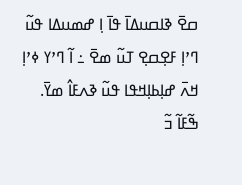ߛߐ߫ ߢߊߛߎߡߊ߫ ߟߊ߫ ߊ߲ ߝߘߎߡߊ ߟߎ߬ ߣߴߊ߲ ߓߐ߲ߛߐ߲ ߠߎ߬ ߘߐ߫ ߸ ߊ߬ ߣߴߌ ߦߴߊ߲ ߞߍ߫ ߝߊ߲ߕߊ߲ߞߟߊ ߟߎ߬ ߢߍߓߊ߮ ߘߌ߫.
ߒ߬ߓߊ߬ ߏ߬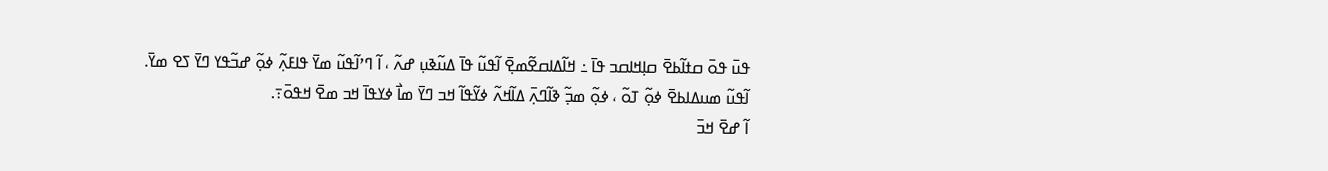ߟߎ߫ ߟߋ߫ ߛߙߊ߬ߕߐ߫ ߛߊ߲ߞߊߛߏ ߟߊ߫ ߸ ߞߊ߬ߡߊߛߐ߬ߘߐ߲߫ ߊ߬ߟߎ߬ ߟߊ߫ ߡߎ߬ߢߎ߲ ߝߍ߬ ، ߊ߬ ߣߴߊ߬ߟߎ߬ ߘߌ߫ ߟߊߓߍ߲߬ ߦߋ߲߬ ߝߏ߬ߟߌ ߣߌ߫ ߖߐ ߘߌ߫.
ߊ߬ߟߎ߬ ߘߎߡߊߕߐ߫ ߦߋ߲߬ ߠߋ߬ ، ߦߋ߲߬ ߘߏ߲߬ ߢߊ߬ߣߍ߲߫ ߡߊ߬ߞߍ߬ ߦߌ߬ߟߊ߬ ߞߏ ߣߌ߫ ߘߊ߯ ߦߌߟߊ߫ ߞߏ ߘߐ߫ ߞߟߋ߫߹.
ߊ߬ ߝߐ߫ ߞߏ߫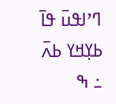ߣߴߊߟߎ߫ ߟߊ߫ ߕߌ߲ߞߌ ߕߍ߫ ߸ ߒ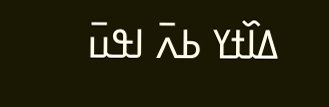ߡߊ߰ߙߌ ߕߍ߫ ߊߟߎ߫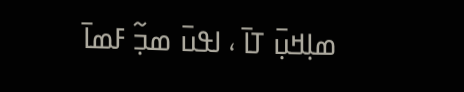ߘߊ߲ߞߎ߲߫ ߠߊ߫ ، ߊߟߎ߫ ߘߏ߲߬ ߓߘߊ߫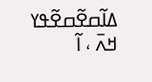ߡߊ߬ߛߐ߬ߛߐ߬ߟߌ ߞߍ߫ ، ߊ߬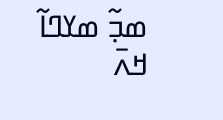ߘߏ߲߬ ߘߌߣߊ߬ ߞߍ߫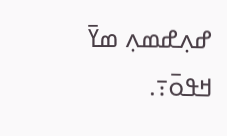ߝߍ߲ߝߘߍ߲ ߘߌ߫ ߞߟߋ߫߹.